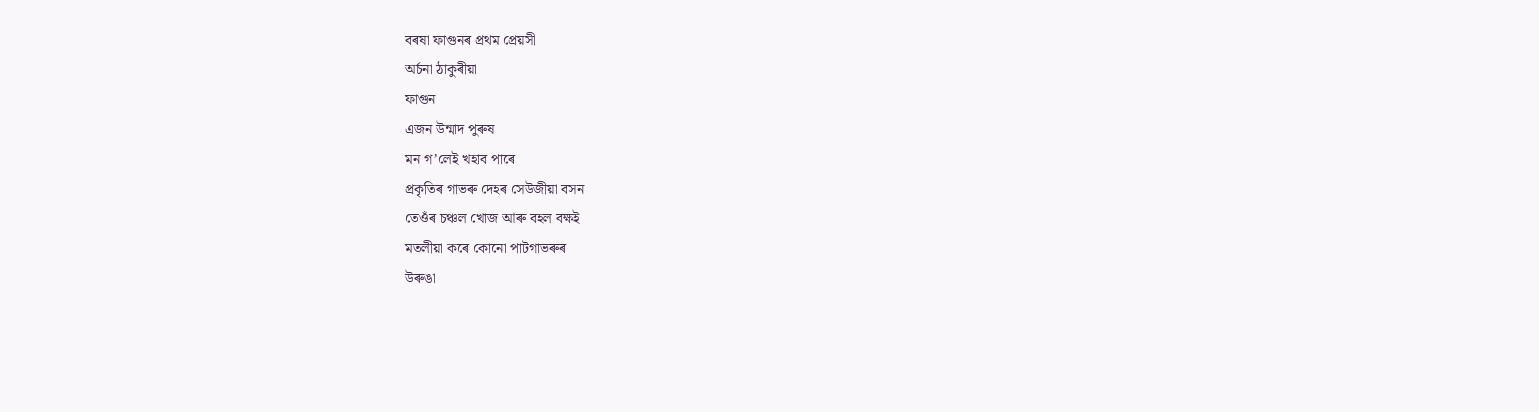বৰষা ফাগুনৰ প্ৰথম প্ৰেয়সী
অৰ্চনা ঠাকুৰীয়া
ফাগুন
এজন উন্মাদ পুৰুষ
মন গ’লেই খহাব পাৰে
প্ৰকৃতিৰ গাভৰু দেহৰ সেউজীয়া বসন
তেওঁৰ চঞ্চল খোজ আৰু বহল বক্ষই
মতলীয়া কৰে কোনো পাটগাভৰুৰ
উৰুঙা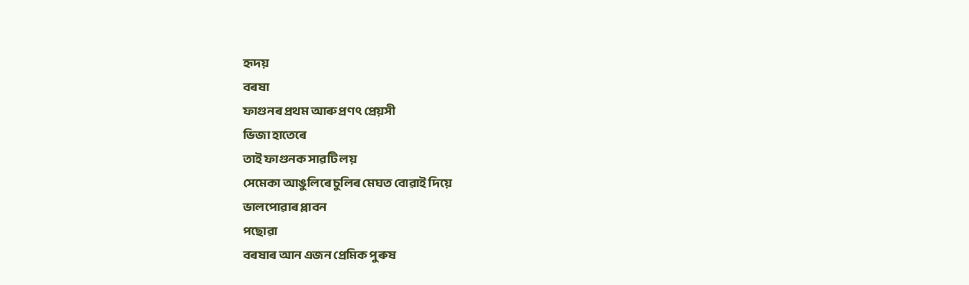হৃদয়
বৰষা
ফাগুনৰ প্ৰথম আৰু প্ৰণৎ প্ৰেয়সী
ভিজা হাতেৰে
তাই ফাগুনক সাৱটি লয়
সেমেকা আঙুলিৰে চুলিৰ মেঘত বোৱাই দিয়ে
ভালপোৱাৰ প্লাবন
পছোৱা
বৰষাৰ আন এজন প্ৰেমিক পুৰুষ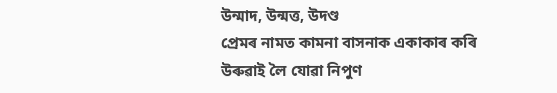উন্মাদ, উন্মত্ত, উদণ্ড
প্ৰেমৰ নামত কামনা বাসনাক একাকাৰ কৰি
উৰুৱাই লৈ যোৱা নিপুণ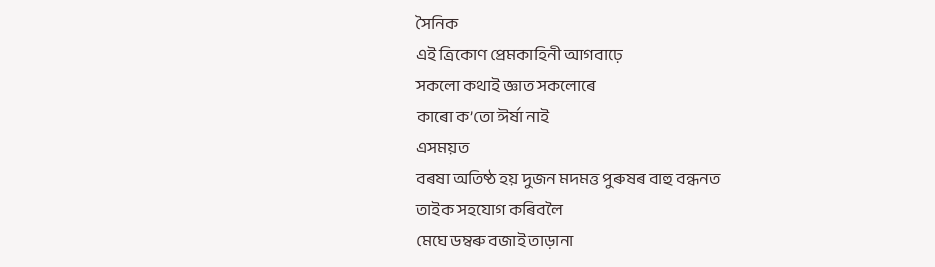সৈনিক
এই ত্ৰিকোণ প্ৰেমকাহিনী আগবাঢ়ে
সকলো কথাই জ্ঞাত সকলোৰে
কাৰো ক’তো ঈৰ্ষা নাই
এসময়ত
বৰষা অতিষ্ঠ হয় দুজন মদমত্ত পুৰুষৰ বাহু বন্ধনত
তাইক সহযোগ কৰিবলৈ
মেঘে ডম্বৰু বজাই তাড়ানা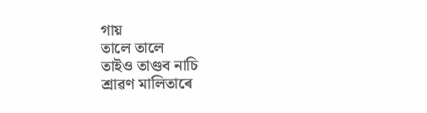গায়
তালে তালে
তাইও তাণ্ডব নাচি
শ্ৰাৱণ মালিতাৰে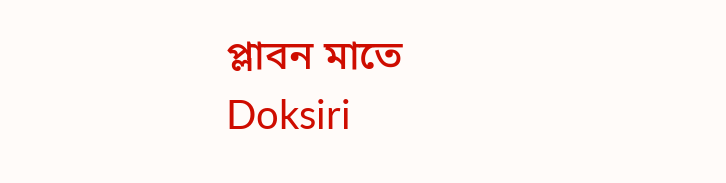প্লাবন মাতে
Doksiri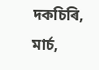দকচিৰি, মাৰ্চ,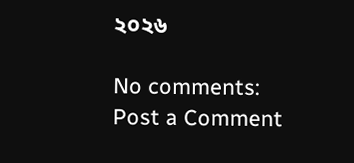২০২৬

No comments:
Post a Comment